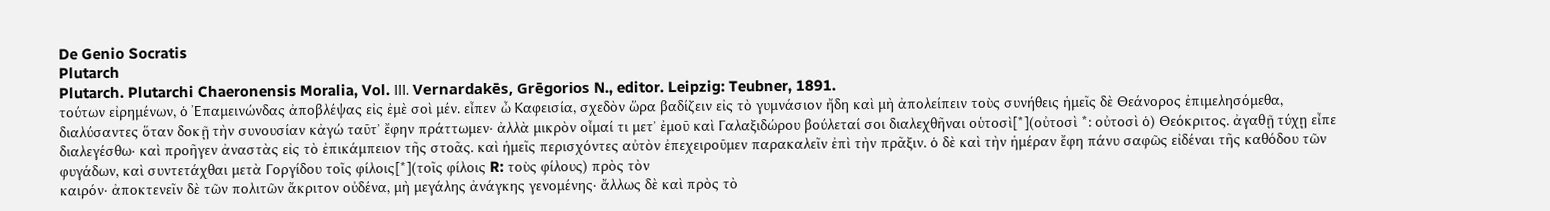De Genio Socratis
Plutarch
Plutarch. Plutarchi Chaeronensis Moralia, Vol. IΙI. Vernardakēs, Grēgorios N., editor. Leipzig: Teubner, 1891.
τούτων εἰρημένων, ὁ Ἐπαμεινώνδας ἀποβλέψας εἰς ἐμὲ σοὶ μέν. εἶπεν ὦ Καφεισία, σχεδὸν ὥρα βαδίζειν εἰς τὸ γυμνάσιον ἤδη καὶ μὴ ἀπολείπειν τοὺς συνήθεις ἡμεῖς δὲ Θεάνορος ἐπιμελησόμεθα, διαλύσαντες ὅταν δοκῇ τὴν συνουσίαν κἀγώ ταῦτʼ ἔφην πράττωμεν· ἀλλὰ μικρὸν οἶμαί τι μετʼ ἐμοῦ καὶ Γαλαξιδώρου βούλεταί σοι διαλεχθῆναι οὑτοσὶ[*](οὐτοσὶ *: οὐτοσὶ ὁ) Θεόκριτος. ἀγαθῇ τύχῃ εἶπε διαλεγέσθω· καὶ προῆγεν ἀναστὰς εἰς τὸ ἐπικάμπειον τῆς στοᾶς. καὶ ἡμεῖς περισχόντες αὐτὸν ἐπεχειροῦμεν παρακαλεῖν ἐπὶ τὴν πρᾶξιν. ὁ δὲ καὶ τὴν ἡμέραν ἔφη πάνυ σαφῶς εἰδέναι τῆς καθόδου τῶν φυγάδων, καὶ συντετάχθαι μετὰ Γοργίδου τοῖς φίλοις[*](τοῖς φίλοις R: τοὺς φίλους) πρὸς τὸν
καιρόν· ἀποκτενεῖν δὲ τῶν πολιτῶν ἄκριτον οὐδένα, μὴ μεγάλης ἀνάγκης γενομένης· ἄλλως δὲ καὶ πρὸς τὸ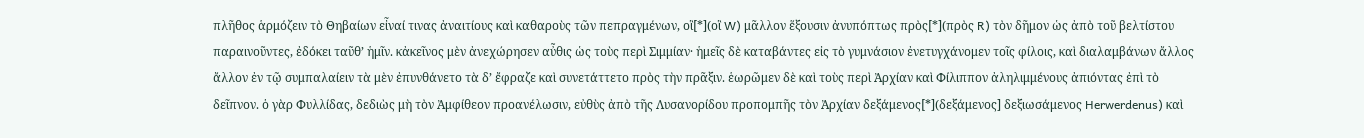πλῆθος ἁρμόζειν τὸ Θηβαίων εἶναί τινας ἀναιτίους καὶ καθαροὺς τῶν πεπραγμένων, οἳ[*](οἳ W) μᾶλλον ἕξουσιν ἀνυπόπτως πρὸς[*](πρὸς R) τὸν δῆμον ὡς ἀπὸ τοῦ βελτίστου παραινοῦντες, ἐδόκει ταῦθʼ ἡμῖν. κἀκεῖνος μὲν ἀνεχώρησεν αὖθις ὡς τοὺς περὶ Σιμμίαν· ἡμεῖς δὲ καταβάντες εἰς τὸ γυμνάσιον ἐνετυγχάνομεν τοῖς φίλοις, καὶ διαλαμβάνων ἄλλος ἄλλον ἐν τῷ συμπαλαίειν τὰ μὲν ἐπυνθάνετο τὰ δʼ ἔφραζε καὶ συνετάττετο πρὸς τὴν πρᾶξιν. ἑωρῶμεν δὲ καὶ τοὺς περὶ Ἀρχίαν καὶ Φίλιππον ἀληλιμμένους ἀπιόντας ἐπὶ τὸ δεῖπνον. ὁ γὰρ Φυλλίδας, δεδιὼς μὴ τὸν Ἀμφίθεον προανέλωσιν, εὐθὺς ἀπὸ τῆς Λυσανορίδου προπομπῆς τὸν Ἀρχίαν δεξάμενος[*](δεξάμενος] δεξιωσάμενος Herwerdenus) καὶ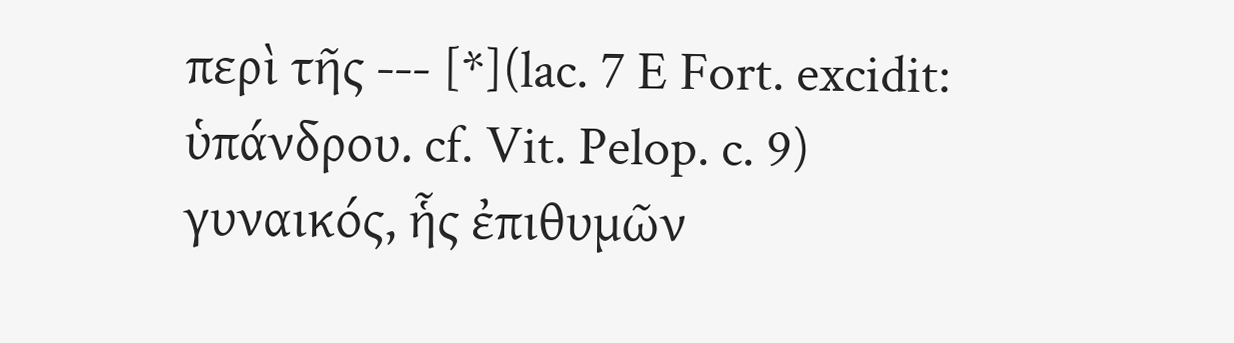περὶ τῆς --- [*](lac. 7 E Fort. excidit: ὑπάνδρου. cf. Vit. Pelop. c. 9) γυναικός, ἧς ἐπιθυμῶν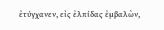ἐτύγχανεν, εἰς ἐλπίδας ἐμβαλὼν,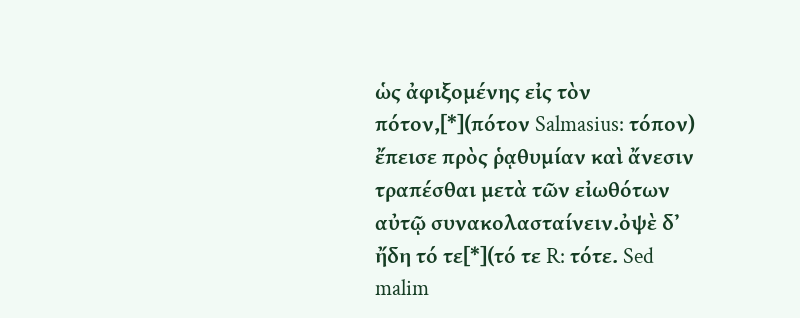ὡς ἀφιξομένης εἰς τὸν πότον,[*](πότον Salmasius: τόπον) ἔπεισε πρὸς ῥᾳθυμίαν καὶ ἄνεσιν τραπέσθαι μετὰ τῶν εἰωθότων αὐτῷ συνακολασταίνειν.ὀψὲ δʼ ἤδη τό τε[*](τό τε R: τότε. Sed malim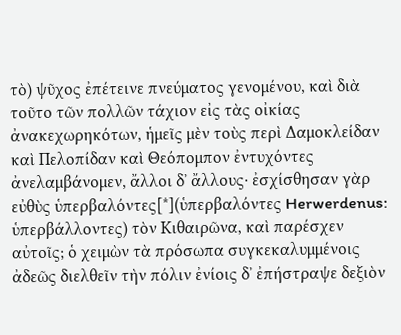τὸ) ψῦχος ἐπέτεινε πνεύματος γενομένου, καὶ διὰ τοῦτο τῶν πολλῶν τάχιον εἰς τὰς οἰκίας ἀνακεχωρηκότων, ἡμεῖς μὲν τοὺς περὶ Δαμοκλείδαν καὶ Πελοπίδαν καὶ Θεόπομπον ἐντυχόντες ἀνελαμβάνομεν, ἄλλοι δʼ ἄλλους· ἐσχίσθησαν γὰρ εὐθὺς ὑπερβαλόντες[*](ὑπερβαλόντες Herwerdenus: ὑπερβάλλοντες) τὸν Κιθαιρῶνα, καὶ παρέσχεν
αὐτοῖς; ὁ χειμὼν τὰ πρόσωπα συγκεκαλυμμένοις ἀδεῶς διελθεῖν τὴν πόλιν ἐνίοις δʼ ἐπήστραψε δεξιὸν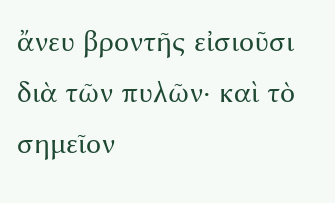ἄνευ βροντῆς εἰσιοῦσι διὰ τῶν πυλῶν· καὶ τὸ σημεῖον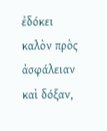ἐδόκει καλὸν πρὸς ἀσφάλειαν καὶ δόξαν,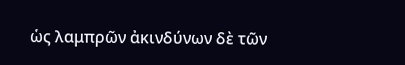ὡς λαμπρῶν ἀκινδύνων δὲ τῶν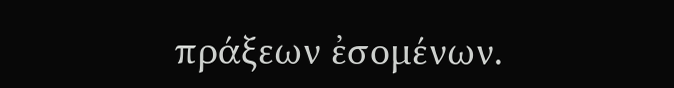πράξεων ἐσομένων.